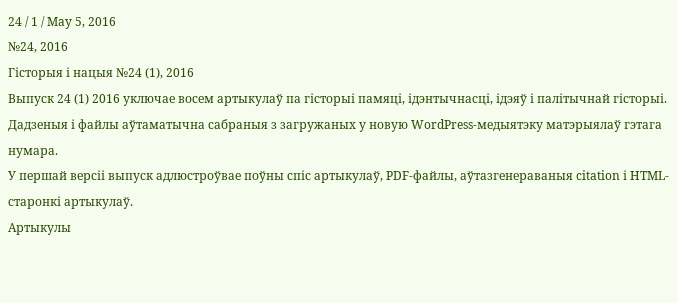24 / 1 / May 5, 2016
№24, 2016
Гісторыя і нацыя №24 (1), 2016
Выпуск 24 (1) 2016 уключае восем артыкулаў па гісторыі памяці, ідэнтычнасці, ідэяў і палітычнай гісторыі. Дадзеныя і файлы аўтаматычна сабраныя з загружаных у новую WordPress-медыятэку матэрыялаў гэтага нумара.
У першай версіі выпуск адлюстроўвае поўны спіс артыкулаў, PDF-файлы, аўтазгенераваныя citation і HTML-старонкі артыкулаў.
Артыкулы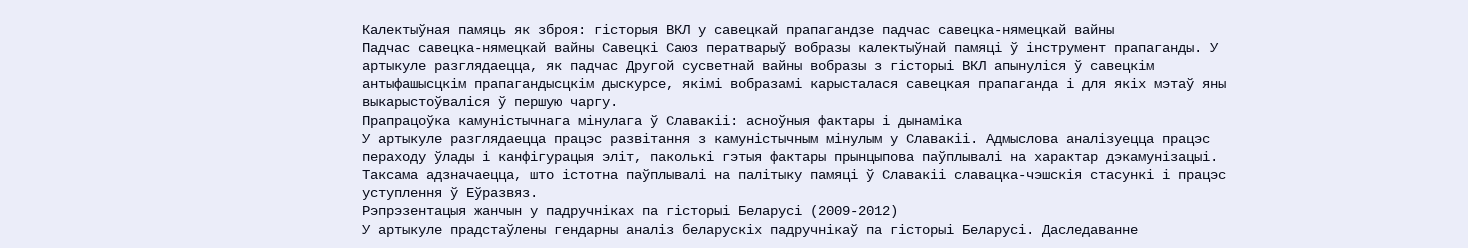Калектыўная памяць як зброя: гісторыя ВКЛ у савецкай прапагандзе падчас савецка-нямецкай вайны
Падчас савецка-нямецкай вайны Савецкі Саюз ператварыў вобразы калектыўнай памяці ў інструмент прапаганды. У артыкуле разглядаецца, як падчас Другой сусветнай вайны вобразы з гісторыі ВКЛ апынуліся ў савецкім антыфашысцкім прапагандысцкім дыскурсе, якімі вобразамі карысталася савецкая прапаганда і для якіх мэтаў яны выкарыстоўваліся ў першую чаргу.
Прапрацоўка камуністычнага мінулага ў Славакіі: асноўныя фактары і дынаміка
У артыкуле разглядаецца працэс развітання з камуністычным мінулым у Славакіі. Адмыслова аналізуецца працэс пераходу ўлады і канфігурацыя эліт, паколькі гэтыя фактары прынцыпова паўплывалі на характар дэкамунізацыі. Таксама адзначаецца, што істотна паўплывалі на палітыку памяці ў Славакіі славацка-чэшскія стасункі і працэс уступлення ў Еўразвяз.
Рэпрэзентацыя жанчын у падручніках па гісторыі Беларусі (2009-2012)
У артыкуле прадстаўлены гендарны аналіз беларускіх падручнікаў па гісторыі Беларусі. Даследаванне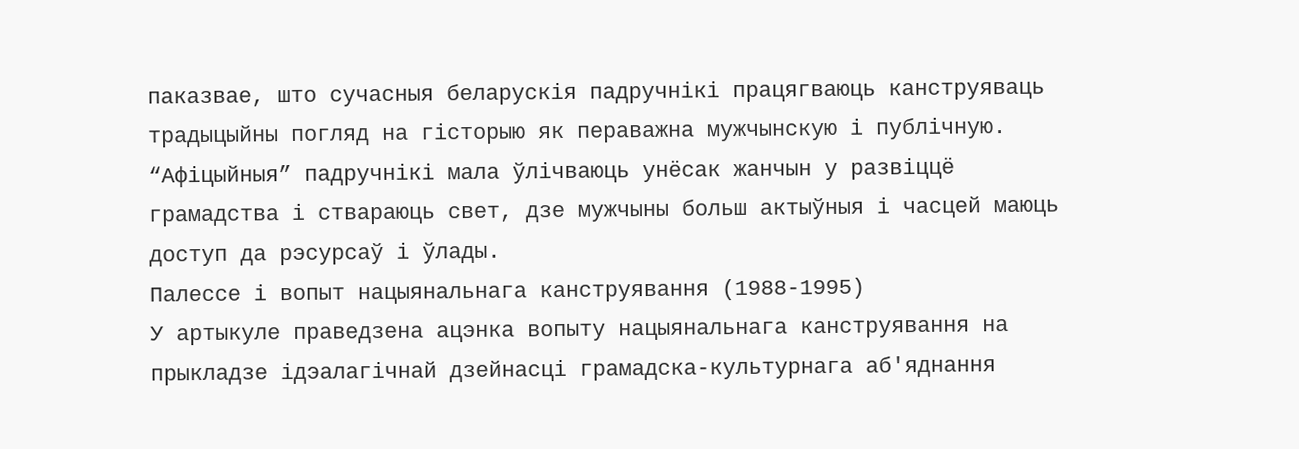паказвае, што сучасныя беларускія падручнікі працягваюць канструяваць традыцыйны погляд на гісторыю як пераважна мужчынскую і публічную. “Афіцыйныя” падручнікі мала ўлічваюць унёсак жанчын у развіццё грамадства і ствараюць свет, дзе мужчыны больш актыўныя і часцей маюць доступ да рэсурсаў і ўлады.
Палессе і вопыт нацыянальнага канструявання (1988-1995)
У артыкуле праведзена ацэнка вопыту нацыянальнага канструявання на прыкладзе ідэалагічнай дзейнасці грамадска-культурнага аб'яднання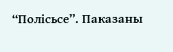“Полісьсе”. Паказаны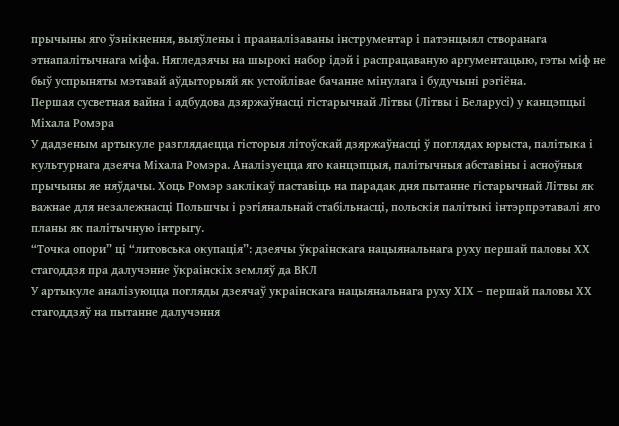прычыны яго ўзнікнення, выяўлены і прааналізаваны інструментар і патэнцыял створанага этнапалітычнага міфа. Нягледзячы на шырокі набор ідэй і распрацаваную аргументацыю, гэты міф не быў успрыняты мэтавай аўдыторыяй як устойлівае бачанне мінулага і будучыні рэгіёна.
Першая сусветная вайна і адбудова дзяржаўнасці гістарычнай Літвы (Літвы і Беларусі) у канцэпцыі Міхала Ромэра
У дадзеным артыкуле разглядаецца гісторыя літоўскай дзяржаўнасці ў поглядах юрыста, палітыка і культурнага дзеяча Міхала Ромэра. Аналізуецца яго канцэпцыя, палітычныя абставіны і асноўныя прычыны яе няўдачы. Хоць Ромэр заклікаў паставіць на парадак дня пытанне гістарычнай Літвы як важнае для незалежнасці Польшчы і рэгіянальнай стабільнасці, польскія палітыкі інтэрпрэтавалі яго планы як палітычную інтрыгу.
“Точка опори” ці “литовська окупація”: дзеячы ўкраінскага нацыянальнага руху першай паловы ХХ стагоддзя пра далучэнне ўкраінскіх земляў да ВКЛ
У артыкуле аналізуюцца погляды дзеячаў украінскага нацыянальнага руху ХІХ – першай паловы ХХ стагоддзяў на пытанне далучэння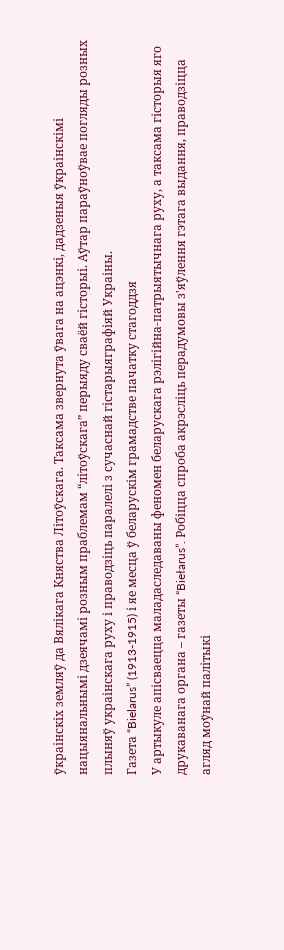ўкраінскіх земляў да Вялікага Княства Літоўскага. Таксама звернута ўвага на ацэнкі, дадзеныя ўкраінскімі нацыянальнымі дзеячамі розным праблемам “літоўскага” перыяду сваёй гісторыі. Аўтар параўноўвае погляды розных плыняў украінскага руху і праводзіць паралелі з сучаснай гістарыяграфіяй Украіны.
Газета “Bielarus” (1913-1915) і яе месца ў беларускім грамадстве пачатку стагоддзя
У артыкуле апісваецца маладаследаваны феномен беларускага рэлігійна-патрыятычнага руху, а таксама гісторыя яго друкаванага органа – газеты “Biełarus”. Робіцца спроба акрэсліць перадумовы з'яўлення гэтага выдання, праводзіцца агляд моўнай палітыкі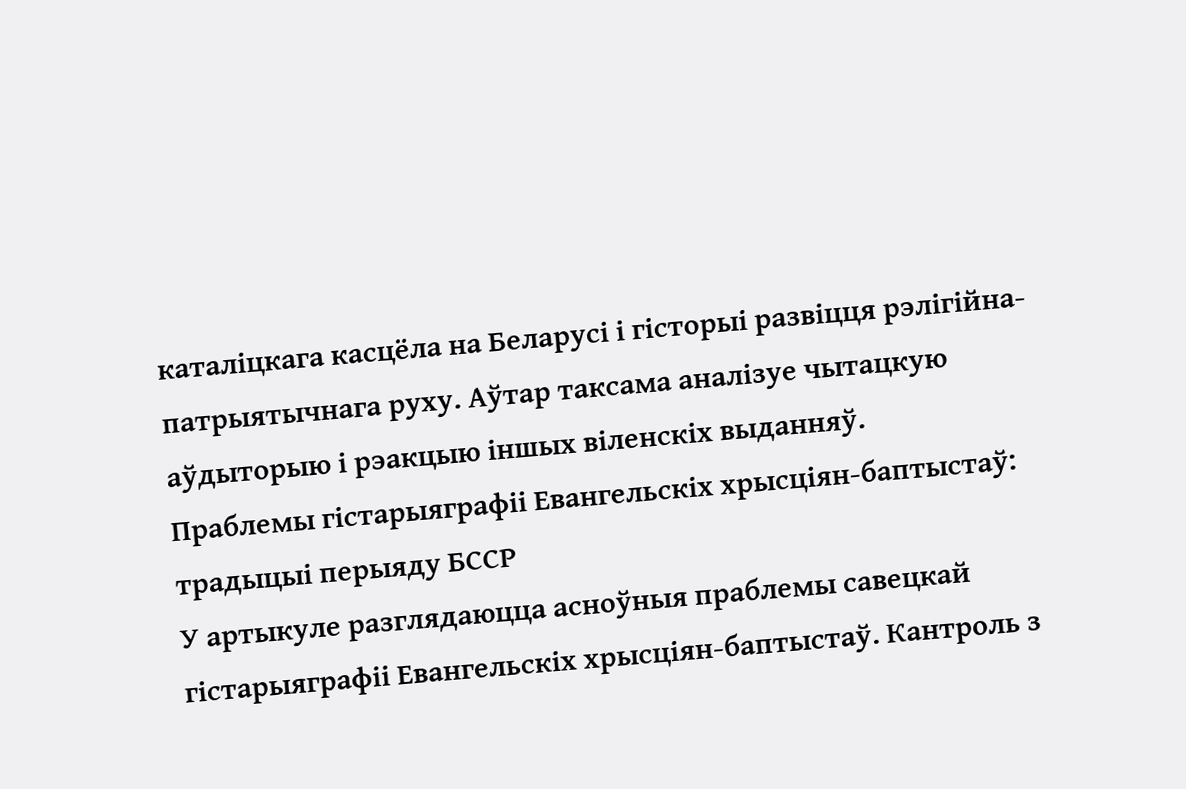каталіцкага касцёла на Беларусі і гісторыі развіцця рэлігійна-патрыятычнага руху. Аўтар таксама аналізуе чытацкую аўдыторыю і рэакцыю іншых віленскіх выданняў.
Праблемы гістарыяграфіі Евангельскіх хрысціян-баптыстаў: традыцыі перыяду БССР
У артыкуле разглядаюцца асноўныя праблемы савецкай гістарыяграфіі Евангельскіх хрысціян-баптыстаў. Кантроль з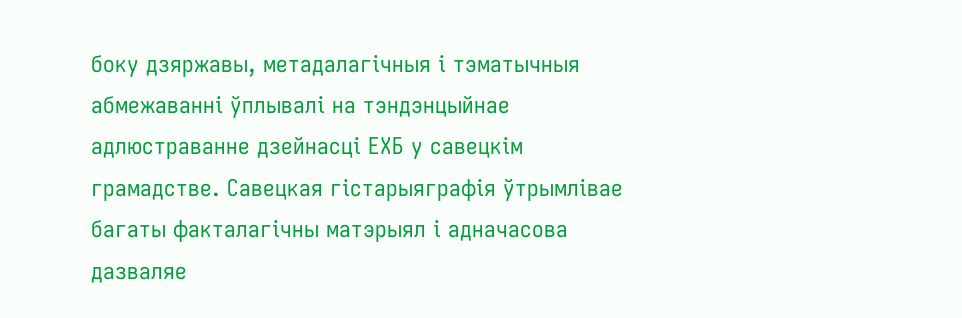боку дзяржавы, метадалагічныя і тэматычныя абмежаванні ўплывалі на тэндэнцыйнае адлюстраванне дзейнасці ЕХБ у савецкім грамадстве. Савецкая гістарыяграфія ўтрымлівае багаты факталагічны матэрыял і адначасова дазваляе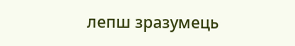лепш зразумець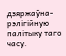дзяржаўна-рэлігійную палітыку таго часу.